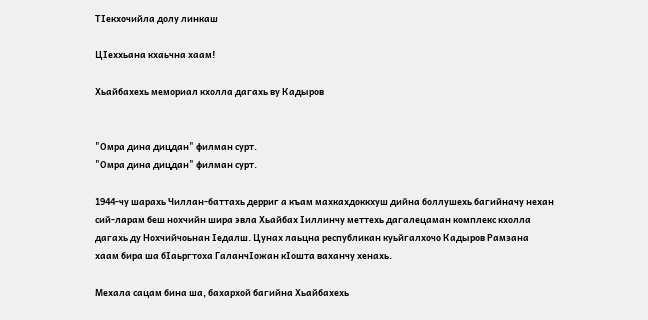ТIекхочийла долу линкаш

ЦIеххьана кхаьчна хаам!

Хьайбахехь мемориал кхолла дагахь ву Кадыров


"Омра дина дицдан" филман сурт.
"Омра дина дицдан" филман сурт.

1944-чу шарахь Чиллан-баттахь дерриг а къам махкахдоккхуш дийна боллушехь багийначу нехан сий-ларам беш нохчийн шира эвла Хьайбах Iиллинчу меттехь дагалецаман комплекс кхолла дагахь ду Нохчийчоьнан Iедалш. Цунах лаьцна республикан куьйгалхочо Кадыров Рамзана хаам бира ша бIаьргтоха ГаланчIожан кIошта ваханчу хенахь.

Мехала сацам бина ша, бахархой багийна Хьайбахехь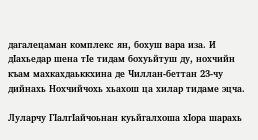дагалецаман комплекс ян, бохуш вара иза. И дIахьедар шена тIе тидам бохуьйтуш ду, нохчийн къам махкахдаьккхина де Чиллан-беттан 23-чу дийнахь Нохчийчохь хьахош ца хилар тидаме эцча.

Луларчу ГIалгIайчоьнан куьйгалхоша хIора шарахь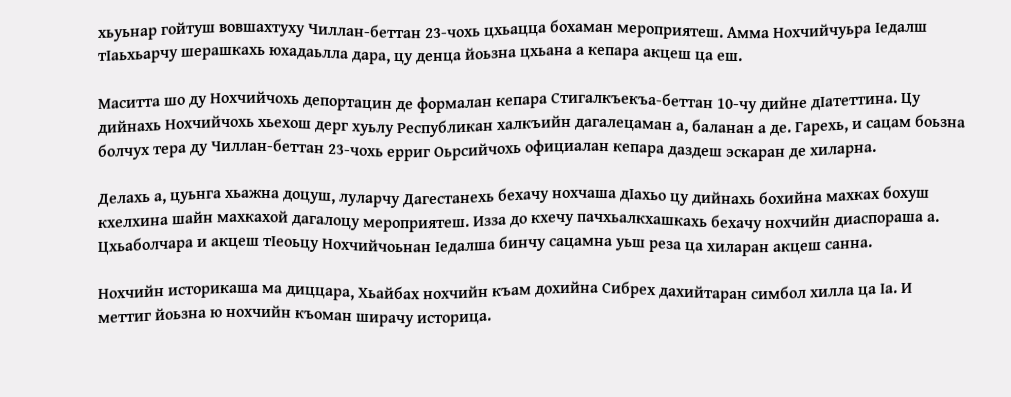хьуьнар гойтуш вовшахтуху Чиллан-беттан 23-чохь цхьацца бохаман мероприятеш. Амма Нохчийчуьра Iедалш тIаьхьарчу шерашкахь юхадаьлла дара, цу денца йоьзна цхьана а кепара акцеш ца еш.

Маситта шо ду Нохчийчохь депортацин де формалан кепара Стигалкъекъа-беттан 10-чу дийне дIатеттина. Цу дийнахь Нохчийчохь хьехош дерг хуьлу Республикан халкъийн дагалецаман а, баланан а де. Гарехь, и сацам боьзна болчух тера ду Чиллан-беттан 23-чохь ерриг Оьрсийчохь официалан кепара даздеш эскаран де хиларна.

Делахь а, цуьнга хьажна доцуш, луларчу Дагестанехь бехачу нохчаша дIахьо цу дийнахь бохийна махках бохуш кхелхина шайн махкахой дагалоцу мероприятеш. Изза до кхечу пачхьалкхашкахь бехачу нохчийн диаспораша а. Цхьаболчара и акцеш тIеоьцу Нохчийчоьнан Iедалша бинчу сацамна уьш реза ца хиларан акцеш санна.

Нохчийн историкаша ма диццара, Хьайбах нохчийн къам дохийна Сибрех дахийтаран симбол хилла ца Iа. И меттиг йоьзна ю нохчийн къоман ширачу историца.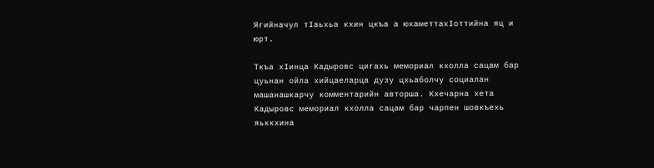Ягийначул тIаьхьа кхин цкъа а юхаметтахIоттийна яц и юрт.

Ткъа хIинца Кадыровс цигахь мемориал кхолла сацам бар цуьнан ойла хийцаеларца дузу цхьаболчу социалан машанашкарчу комментарийн авторша. Кхечарна хета Кадыровс мемориал кхолла сацам бар чарпен шовкъехь яьккхина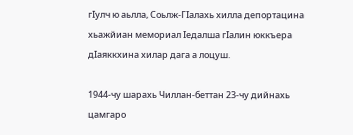гIулч ю аьлла, Соьлж-ГIалахь хилла депортацина хьажйиан мемориал Iедалша гIалин юккъера дIаяккхина хилар дага а лоцуш.

1944-чу шарахь Чиллан-беттан 23-чу дийнахь цамгаро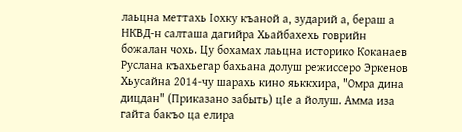лаьцна меттахь Iохку къаной а, зударий а, бераш а НКВД-н салташа дагийра Хьайбахехь говрийн божалан чохь. Цу бохамах лаьцна историко Коканаев Руслана къахьегар бахьана долуш режиссеро Эркенов Хьусайна 2014-чу шарахь кино яьккхира, "Омра дина дицдан" (Приказано забыть) цIе а йолуш. Амма иза гайта бакъо ца елира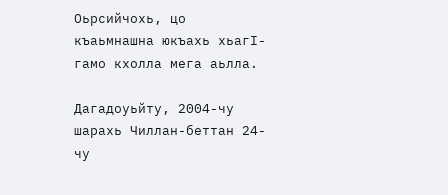Оьрсийчохь, цо къаьмнашна юкъахь хьагI-гамо кхолла мега аьлла.

Дагадоуьйту, 2004-чу шарахь Чиллан-беттан 24-чу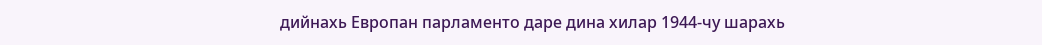дийнахь Европан парламенто даре дина хилар 1944-чу шарахь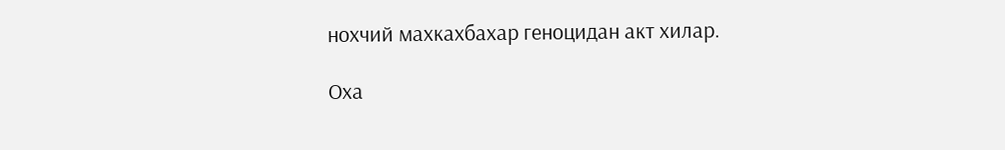нохчий махкахбахар геноцидан акт хилар.

Оха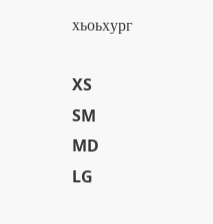хьоьхург

XS
SM
MD
LG